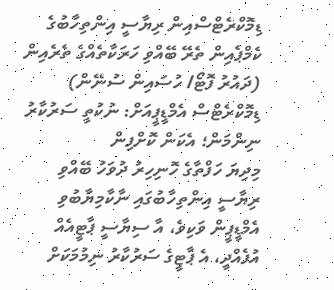ޑިމޮކްރެޓްސްއިން ރިޔާސީ އިންތިހާބުގެ ކެމްޕެއިން ތެރޭ ބޭއްވި ހަރަކާތެއްގެ ތެރެއިން (ދައުރު ފޮޓޯ/ ހުސައިން ސުނޭން)
ޑިމޮކްރެޓްސް އެމްޑީޕީއަށް: ނުކުތީ ސަރުކާރު ނިންމަން؛ އެކަން ކޮށްފިން
މިދިޔަ ހަފްތާގެ ހޮނިހިރު ދުވަހު ބޭއްވި ރިޔާސީ އިންތިހާބުގައި ނާކާމިޔާބުވި އެމްޑީޕީން ވަކިވެ، އާ ސިޔާސީ ޕާޓީއެއް އުފެއްދީ، އެ ޕާޓީގެ ސަރުކާރު ނިމުމަކަށް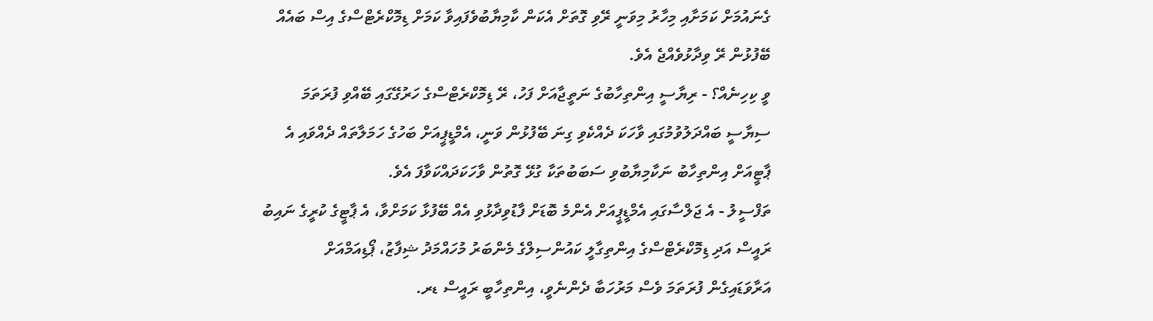ގެނައުމަށް ކަމަށާއި މިހާރު މިވަނީ ރޭވި ގޮތަށް އެކަން ކާމިޔާބުވެފައިވާ ކަމަށް ޑިމޮކްރެޓްސްގެ އިސް ބައެއް ބޭފުޅުން ރޭ ވިދާޅުވެއްޖެ އެވެ.
ވީ ކިހިނެއް؟ - ރިޔާސީ އިންތިހާބުގެ ނަތީޖާއަށް ފަހު، ރޭ ޑިމޮކްރެޓްސްގެ ހަރުގޭގައި ބޭއްވި ފުރަތަމަ ސިޔާސީ ބައްދަލުވުމުގައި ވާހަކަ ދެއްކެވި ގިނަ ބޭފުޅުން ވަނީ، އެމްޑީޕީއަށް ބަހުގެ ހަމަލާތައް ދެއްވައި އެ ޕާޓީއަށް އިންތިހާބު ނަކާމިޔާބުވި ސަބަބުތަކާ ގުޅޭ ގޮތުން ވާހަކަދައްކަވާފަ އެވެ.
ތަފްސީލު - އެ ޖަލްސާގައި އެމްޑީޕީއަށް އެންމެ ބޮޑަށް ފާޑުވިދާޅުވި އެއް ބޭފުޅާ ކަމަށްވާ، އެ ޕާޓީގެ ކުރީގެ ނައިބު ރައީސް އަދި ޑިމޮކްރެޓްސްގެ އިންތިގާލީ ކައުންސިލްގެ މެންބަރު މުހައްމަދު ޝިފާޒު، ޕޯޑިއަމްއަށް އަރާވަޑައިގެން ފުރަތަމަ ވެސް މަރުހަބާ ދެންނެވީ، އިންތިހާބީ ރައީސް ޑރ.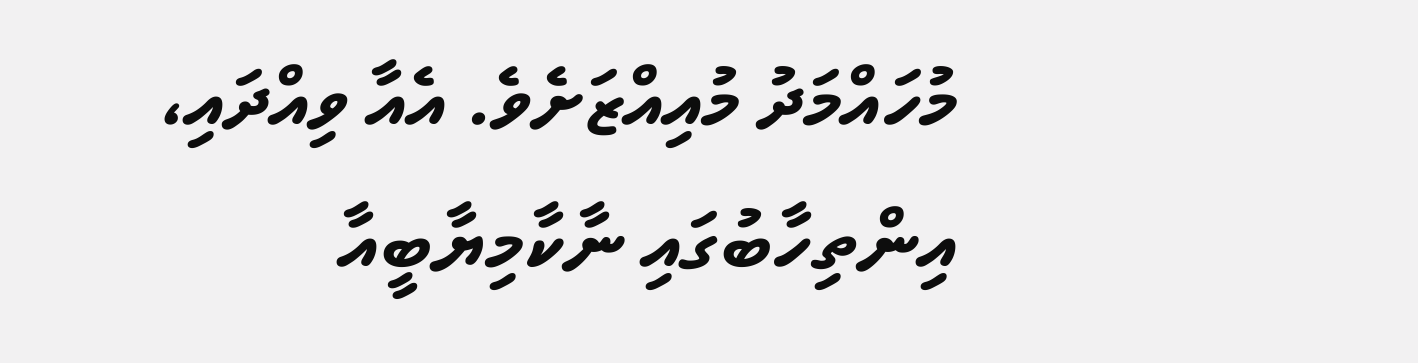މުހައްމަދު މުއިއްޒަށެވެ. އެއާ ވިއްދައި، އިންތިހާބުގައި ނާކާމިޔާބީއާ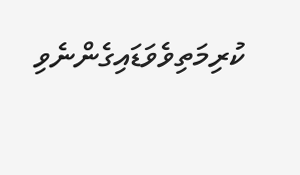ކުރިމަތިވެވަޑައިގެންނެވި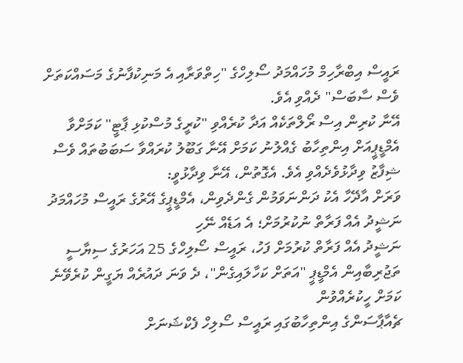ރައީސް އިބްރާހިމް މުހައްމަދު ސޯލިހްގެ "ހިތްވަރާއި އެ މަނިކުފާނުގެ މަސައްކަތަށް ވެސް ސާބަސް" ދެއްވި އެވެ.
އޭނާ ކުރިން އިސް ރޯލްތަކެއް އަދާ ކުރެއްވި "ކުރީގެ މުސްކުޅި ޕާޓީ" ކަމަށްވާ އެމްޑީޕީއަށް އިންތިހާބު ގެއްލުނު ކަމަށް އޭނާ ގަބޫލު ކުރައްވާ ސަބަބުތައް ވެސް ޝިފާޒު ވިދާޅުވެދެއްވި އެވެ. އެގޮތުން، އޭނާ ވިދާޅުވީ:
ވަރަށް އާދޭހާ އެކު ދަންނަވަމުން ގެންދެވިން، އެމްޑީޕީގެ އޭރުގެ ރައީސް މުހައްމަދު ނަޝީދު އެއް ފަރާތް ނުކުރުމަށް؛ އެ އަޑެއް ނޭހި
ނަޝީދު އެއް ފަރާތް ކުރުމަށް ފަހު، ރައީސް ސޯލިހްގެ 25 އަހަރުގެ ސިޔާސީ ތަޖުރިބާއިން އެމްޑީޕީ "އަތަށް ކަހާލައިގެން"، ދެ ވަނަ ދައުރެއް ޔަގީން ކުރެވޭނެ ކަމަށް ހީކުރެއްވުން
ޗެއާޕާސަންގެ އިންތިހާބުގައި ރައީސް ސޯލިހް ފެކްޝަނަށް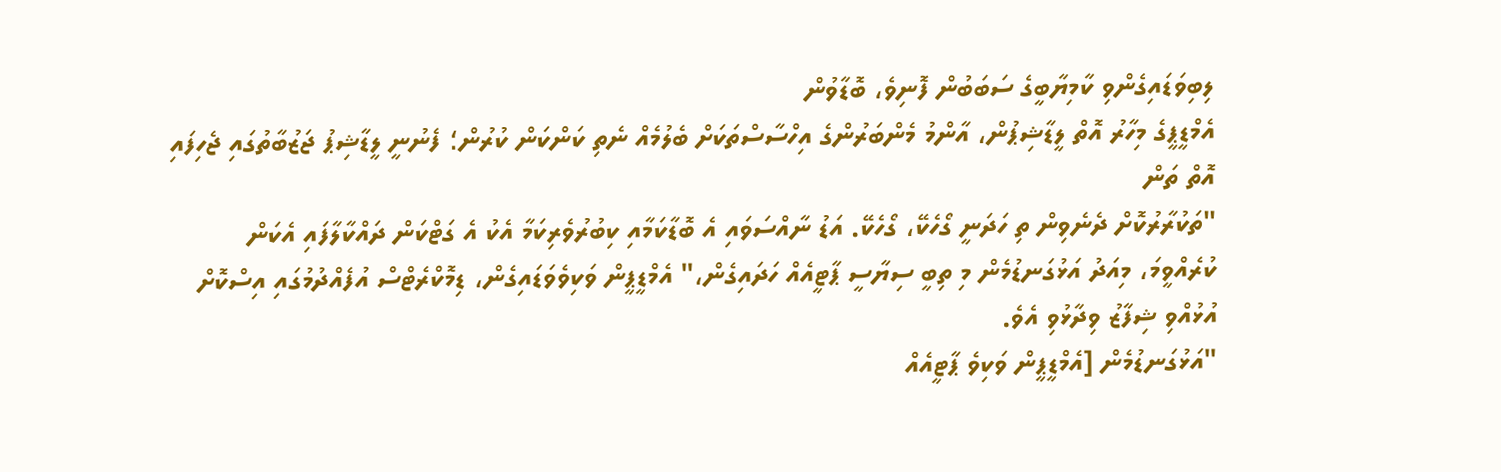ލިބިވަޑައިގެންވި ކާމިޔާބީގެ ސަބަބުން ފޮނިވެ، ބޮޑާވުން
އެމްޑީޕީގެ މިހާރު އޮތް ލީޑާޝިޕުން، އާންމު މެންބަރުންގެ އިހްސާސްތަކަށް ބެލުމެއް ނެތި ކަންކަން ކުރުން؛ ފެނުނީ ލީޑާޝިޕު ޖަޒުބާތުގައި ޖެހިފައި އޮތް ތަން
"ތަކުރާރުކޮށް ދެނެވިން ތި ހަދަނީ ގޯހެކޭ، ގޯހެކޭ. އަޑު ނާއްސަވައި އެ ބޮޑާކަމާއި ކިބުރުވެރިކަމާ އެކު އެ ގަޓްކަން ދައްކާލާފައި އެކަން ކުރެއްވީމަ، މިއަދު އަޅުގަނޑުމެން މި ތިބީ ސިޔާސީ ޕާޓީއެއް ހަދައިގެން،" އެމްޑީޕީން ވަކިވެވަޑައިގެން، ޑިމޮކްރެޓްސް އުފެއްދުމުގައި އިސްކޮށް އުޅުއްވި ޝިފާޒު ވިދާޅުވި އެވެ.
"އަޅުގަނޑުމެން [އެމްޑީޕީން ވަކިވެ ޕާޓީއެއް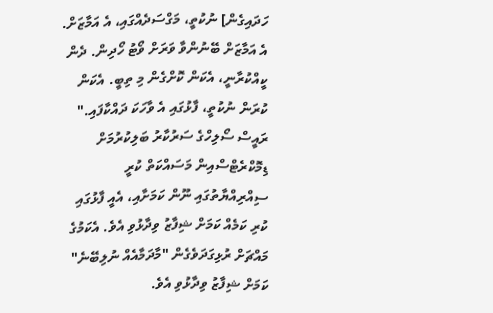ހަދައިގެން] ނުކުތީ، މަގްސަދެއްގައި، އެ އަމާޒަށް. އެ އަމާޒަށް ބޭނުންވާ ވަރަށް ވޯޓު ހޯދިން. ދެން ކީއްކުރާނީ، އެކަން ކޮށްގެން މި ތިބީ. އެކަން ކުރަން ނުކުތީ، ފާޅުގައި އެ ވާހަކަ ދައްކާފައި."
ރައީސް ސޯލިހްގެ ސަރުކާރު ބަލިކުރުމަށް ޑިމޮކްރެޓްސްއިން މަސައްކަތް ކުރީ ސިއްރިއްޔާތުގައި ނޫން ކަމަށާއި، އެއީ ފާޅުގައި ކުރި ކަމެއް ކަމަށް ޝިފާޒު ވިދާޅުވި އެވެ. އެކަމުގެ މައްޗަށް ރުޅިގަދަވެގެން "މާދަމާއެއް ނުލިބޭނެ" ކަމަށް ޝިފާޒު ވިދާޅުވި އެވެ.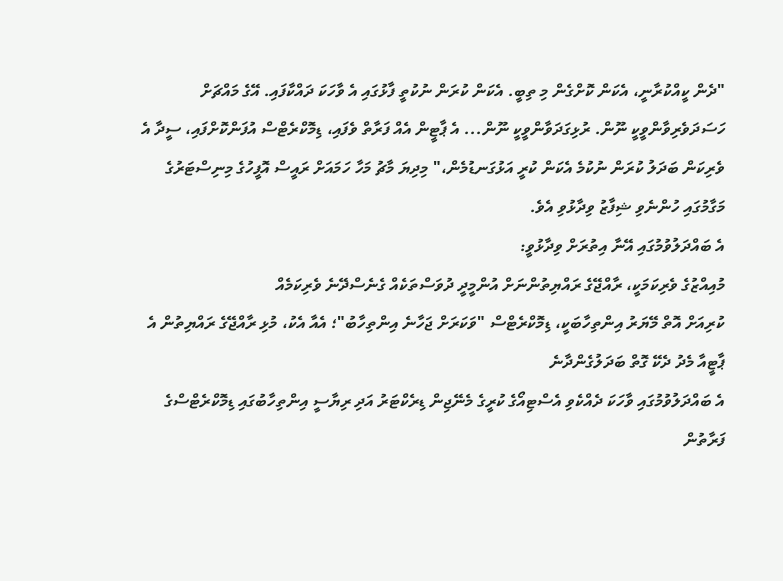"ދެން ކީއްކުރާނީ، އެކަން ކޮށްގެން މި ތިބީ. އެކަން ކުރަން ނުކުތީ ފާޅުގައި އެ ވާހަކަ ދައްކާފައި. އޭގެ މައްޗަށް ހަސަދަވެރިވާންވީކީ ނޫން. ރުޅިގަދަވާންވީކީ ނޫން... އެ ޕާޓީން އެއް ފަރާތް ވެފައި، ޑިމޮކްރެޓްސް އުފަންކޮށްފައި، ސީދާ އެ ވެރިކަން ބަދަލު ކުރަން ނުކުމެ އެކަން ކުރީ އަޅުގަނޑުމެން،" މިދިޔަ މާޗު މަހާ ހަމައަށް ރައީސް އޮފީހުގެ މިނިސްޓަރުގެ މަގާމުގައި ހުންނެވި ޝިފާޒު ވިދާޅުވި އެވެ.
އެ ބައްދަލުވުމުގައި އޭނާ އިތުރަށް ވިދާޅުވީ:
މުއިއްޒުގެ ވެރިކަމަކީ، ރާއްޖޭގެ ރައްޔިތުންނަށް އުންމީދީ ދުވަސްތަކެއް ގެނެސްދޭނެ ވެރިކަމެއް
ކުރިއަށް އޮތް މޭޔަރު އިންތިހާބަކީ، ޑިމޮކްރެޓްސް "ވަކަރަށް ޖަހާނެ އިންތިހާބު"؛ އެއާ އެކު، މުޅި ރާއްޖޭގެ ރައްޔިތުން އެ ޕާޓީއާ މެދު ދެކޭ ގޮތް ބަދަލުގެންދާނެ
އެ ބައްދަލުވުމުގައި ވާހަކަ ދެއްކެވި އެސްޓިއޯގެ ކުރީގެ މެނޭޖިން ޑިރެކްޓަރު އަދި ރިޔާސީ އިންތިހާބުގައި ޑިމޮކްރެޓްސްގެ ފަރާތުން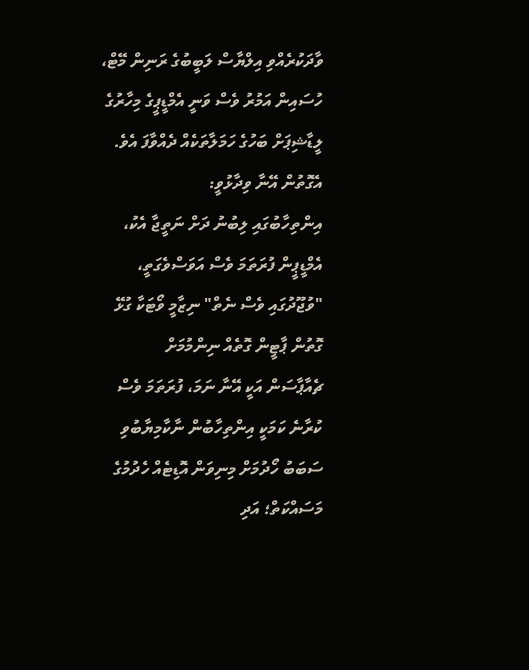ވާދަކުރެއްވި އިލްޔާސް ލަބީބުގެ ރަނިން މޭޓް، ހުސައިން އަމުރު ވެސް ވަނީ އެމްޑީޕީގެ މިހާރުގެ ލީޑާޝިޕަށް ބަހުގެ ހަމަލާތަކެއް ދެއްވާފަ އެވެ. އެގޮތުން އޭނާ ވިދާޅުވީ:
އިންތިހާބުގައި ލިބުނު ދަށް ނަތީޖާ އެކު، އެމްޑީޕީން ފުރަތަމަ ވެސް އަވަސްވެގަތީ، "ވުޖޫދުގައި ވެސް ނެތް" ނިޒާމީ ވޯޓަކާ ގުޅޭ ގޮތުން ޕާޓީން ގޮތެއް ނިންމުމަށް
ޗެއާޕާސަން އަކީ އޭނާ ނަމަ، ފުރަތަމަ ވެސް ކުރާނެ ކަމަކީ އިންތިހާބުން ނާކާމިޔާބުވި ސަބަބު ހޯދުމަށް މިނިވަން އޮޑިޓެއް ހެދުމުގެ މަސައްކަތް؛ އަދި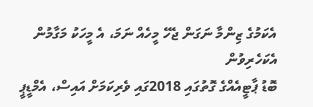އެކަމުގެ ޒިންމާ ނަގަން ޖެހޭ މީހެއް ނަމަ، އެ މީހަކު މަގާމުން އެކަހެރިވުން
ބޮޑު ޕާޓީއެއްގެ ގޮތުގައި 2018ގައި ވެރިކަމަށް އައިސް، އެމްޑީޕީ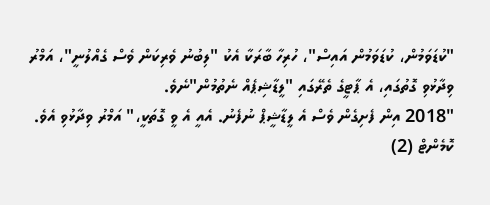"ކުޑަވަމުން، ކުޑަވަމުން އައިސް"، ހުރިހާ ބާރަކާ އެކު "ލިބުނު ވެރިކަން ވެސް ގެއްލުނީ"، އަމްރު ވިދާޅުވި ގޮތުގައި، އެ ޕާޓީގެ ތެރޭގައި "ލީޑާޝިޕެއް ނެތުމުން"ނެވެ.
"2018 އިން ފެށިގެން ވެސް އެ ލީޑާޝީޕް ނުފެނު. އެއީ އެ ވީ ގޮތަކީ،" އަމްރު ވިދާޅުވި އެވެ.
ކޮމެންޓް (2)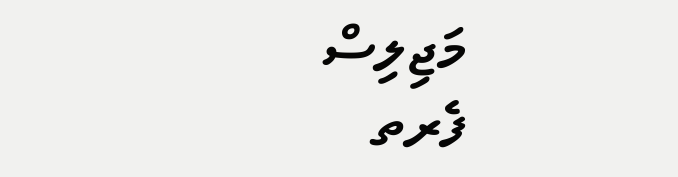މަޖިލިސް
ފެރތ